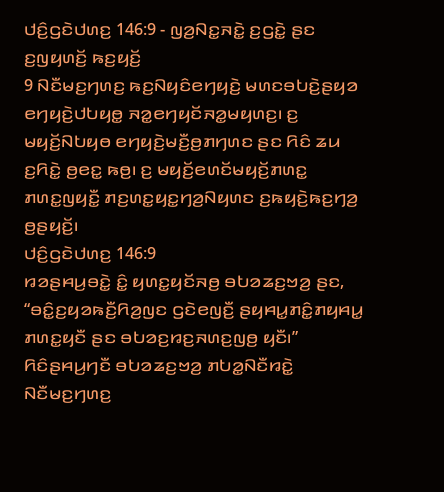ꤓꤢꤨ꤬ꤞꤢꤧꤓꤛꤢ꤬ 146:9 - ꤜꤤ꤬ꤡꤢ꤭ꤏꤢꤧ꤭ ꤢ꤬ꤞꤢꤧ꤭ ꤔꤢ ꤢ꤬ꤜꤟꤛꤢꤩ꤬ ꤒꤢ꤬ꤟꤢꤩ꤬
9 ꤡꤢꤪꤗꤢ꤬ꤚꤛꤢ꤬ ꤒꤢ꤬ꤡꤟꤢꤨꤕꤚꤟꤢꤧ꤬ ꤗꤛꤢꤋꤝꤢꤧ꤬ꤔꤟꤤ ꤕꤚꤟꤢꤧ꤬ꤓꤝꤟꤥ꤭ ꤏꤤ꤭ꤕꤚꤟꤢꤩꤏꤤ꤭ꤗꤟꤛꤢ꤬꤯ ꤢ꤬ ꤗꤟꤢꤩ꤬ꤡꤝꤟꤥ ꤕꤚꤟꤢꤧ꤬ꤗꤢꤪ꤬ꤥ꤬ꤊꤚꤛꤢ ꤔꤢ ꤖꤢꤨ ꤘꤣ ꤢ꤬ꤖꤢꤧ꤭ ꤥ꤬ꤕꤢ꤭ ꤒꤥ꤬꤯ ꤢ꤬ ꤗꤟꤢꤩ꤬ꤕꤛꤢꤩꤗꤟꤢꤩ꤬ꤊꤛꤢ꤭ ꤊꤛꤢ꤭ꤜꤟꤢꤪ꤭ ꤊꤢ꤬ꤛꤢ꤭ꤟꤢ꤭ꤚꤤ꤬ꤡꤟꤛꤢ ꤢ꤬ꤒꤟꤢꤧ꤬ꤒꤢ꤬ꤚꤤ꤬ ꤥ꤬ꤔꤟꤢꤩ꤬꤯
ꤓꤢꤨ꤬ꤞꤢꤧꤓꤛꤢ꤬ 146:9
ꤙꤤꤔꤌꤣ꤬ꤋꤢꤧ꤭ ꤢꤨ꤭ ꤟꤛꤢ꤭ꤟꤢꤩꤏꤥ꤬ ꤋꤝꤤꤘꤢ꤬ꤠꤤ꤬ ꤔꤢ, “ꤋꤢꤨ꤭ꤢ꤬ꤟꤤꤒꤢꤪ꤬ꤖꤤ꤬ꤜꤢ ꤞꤢꤧꤕꤜꤢꤪ꤬ ꤔꤟꤌꤣ꤭ꤊꤢꤨ꤭ꤊꤟꤌꤣ꤭ ꤊꤛꤢ꤭ꤟꤢꤪ ꤔꤢ ꤋꤝꤤꤢ꤬ꤙꤢ꤬ꤏꤛꤢ꤬ꤜꤥ꤬ ꤟꤢꤪ꤯” ꤖꤢꤨꤔꤌꤣ꤬ꤚꤢꤪ ꤋꤝꤤꤘꤢ꤬ꤠꤤ꤬ ꤊꤝꤤ꤭ꤡꤢꤪꤙꤢꤧ꤭ ꤡꤢꤪꤗꤢ꤬ꤚꤛꤢ꤬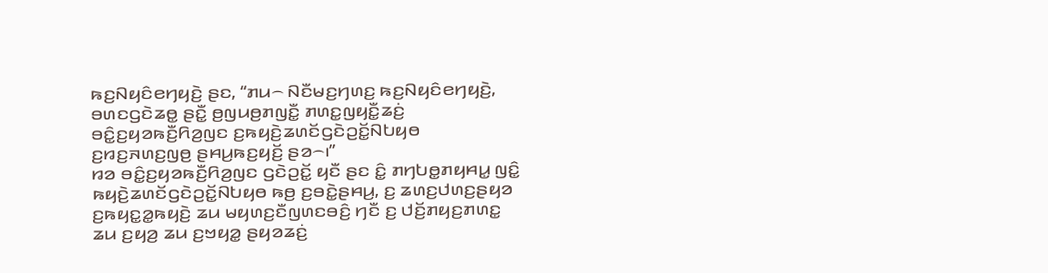ꤒꤢ꤬ꤡꤟꤢꤨꤕꤚꤟꤢꤧ꤬ ꤔꤢ, “ꤊꤣ꤮ ꤡꤢꤪꤗꤢ꤬ꤚꤛꤢ꤬ ꤒꤢ꤬ꤡꤟꤢꤨꤕꤚꤟꤢꤧ꤬, ꤋꤛꤢꤞꤢꤧꤘꤥ꤭ ꤔꤢꤪ꤭ ꤥ꤬ꤜꤣꤥ꤬ꤊꤜꤢꤪ꤭ ꤊꤛꤢ꤭ꤜꤟꤢꤪ꤭ꤘꤢꤦ꤬ ꤋꤢꤨ꤭ꤢ꤬ꤟꤤꤒꤢꤪ꤬ꤖꤤ꤬ꤜꤢ ꤢ꤬ꤒꤟꤢꤧ꤬ꤘꤛꤢꤩꤞꤢꤧꤑꤢꤩ꤭ꤡꤝꤟꤥ ꤢ꤬ꤙꤢ꤬ꤏꤛꤢ꤬ꤜꤥ꤬ ꤔꤌꤣ꤬ꤒꤢ꤬ꤟꤢꤩ꤬ ꤔꤤ꤮꤯”
ꤙꤤ ꤋꤢꤨ꤭ꤢ꤬ꤟꤤꤒꤢꤪ꤬ꤖꤤ꤬ꤜꤢ ꤞꤢꤧꤑꤢꤩ꤭ ꤟꤢꤪ ꤔꤢ ꤢꤨ꤭ ꤊꤚꤝꤥ꤭ꤊꤟꤌꤣ꤭ ꤜꤢꤨ꤭ ꤒꤟꤢꤧ꤬ꤘꤛꤢꤩꤞꤢꤧꤑꤢꤩ꤭ꤡꤝꤟꤥ ꤒꤥ꤬ ꤢ꤬ꤋꤢꤧ꤭ꤔꤌꤣ꤬, ꤢ꤬ ꤘꤛꤢ꤬ꤓꤛꤢ꤬ꤔꤟꤤ ꤢ꤬ꤒꤟꤢ꤭ꤤ꤭ꤒꤟꤢꤧ꤬ ꤘꤣ ꤗꤟꤛꤢ꤬ꤢꤪꤜꤛꤢꤋꤢꤨ꤬ ꤚꤢꤪ ꤢ꤬ ꤓꤢꤩ꤬ꤊꤟꤢ꤬ꤊꤛꤢ꤭ ꤘꤣ ꤢ꤬ꤟꤤ꤬ ꤘꤣ ꤢ꤬ꤠꤟꤤ꤭ ꤔꤟꤤꤘꤢꤦ꤬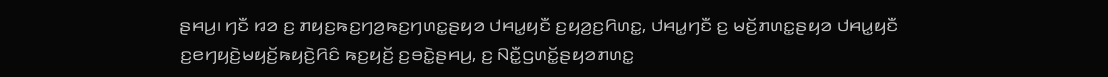ꤔꤌꤣ꤬꤯ ꤚꤢꤪ ꤙꤤ ꤢ꤬ ꤊꤟꤢ꤬ꤒꤢ꤬ꤚꤤ꤬ꤒꤢ꤬ꤚꤛꤢ꤭ꤔꤟꤤ ꤓꤌꤣ꤭ꤟꤢꤪ ꤢ꤬ꤟꤤ꤬ꤢ꤬ꤖꤛꤢ꤭, ꤓꤌꤣ꤭ꤚꤢꤪ ꤢ꤬ ꤗꤢꤩ꤬ꤊꤛꤢ꤭ꤔꤟꤤ ꤓꤌꤣ꤭ꤟꤢꤪ ꤢ꤬ꤕꤚꤟꤢꤧ꤬ꤗꤟꤢꤩ꤬ꤒꤟꤢꤧ꤬ꤖꤢꤨ ꤒꤢ꤬ꤟꤢꤩ꤬ ꤢ꤬ꤋꤢꤧ꤭ꤔꤌꤣ꤬, ꤢ꤬ ꤡꤢꤪ꤭ꤞꤛꤢꤩ꤭ꤔꤟꤤꤊꤛꤢ꤭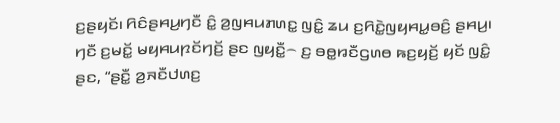ꤢ꤬ꤔꤟꤢꤩ꤯ ꤖꤢꤨꤔꤌꤣ꤬ꤚꤢꤪ ꤢꤨ꤭ ꤤ꤬ꤜꤌꤣꤊꤛꤢ꤭ ꤜꤢꤨ꤭ ꤘꤣ ꤢ꤬ꤖꤢꤧ꤭ꤜꤟꤌꤣ꤭ꤋꤢꤨ꤬ ꤔꤌꤣ꤬꤯
ꤚꤢꤪ ꤢ꤬ꤗꤢꤩ꤭ ꤗꤟꤌꤣꤐꤢꤩꤚꤢꤩ꤬ ꤔꤢ ꤜꤟꤢꤪ꤭꤮ ꤢ꤬ ꤋꤥ꤭ꤙꤢꤪꤞꤛꤥ ꤒꤢ꤬ꤟꤢꤩ꤬ ꤟꤢꤩ ꤜꤢꤨ꤭ ꤔꤢ, “ꤔꤢꤪ꤭ ꤤ꤬ꤏꤢꤪꤓꤛꤢ꤬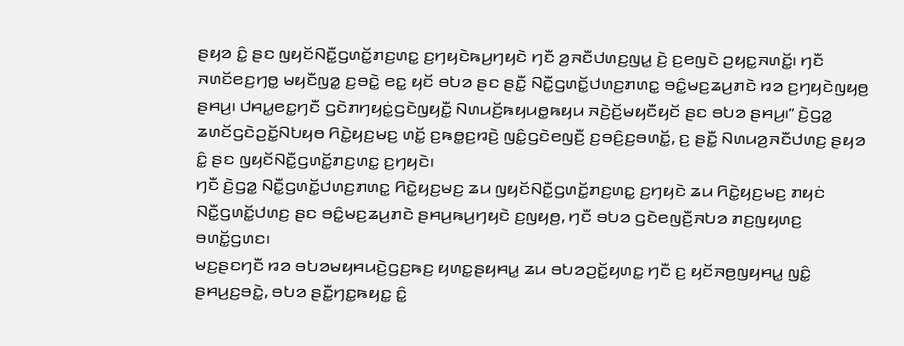ꤔꤟꤤ ꤢꤨ꤭ ꤔꤢ ꤜꤟꤢꤩꤡꤢꤪ꤭ꤞꤛꤢꤩ꤭ꤊꤢ꤬ꤛꤢ꤭ ꤢ꤬ꤚꤟꤢꤧꤒꤣ꤬ꤚꤟꤢꤧ ꤚꤢꤪ ꤤ꤬ꤏꤢꤪꤓꤛꤢ꤬ꤜꤣ꤭ ꤢꤧ꤬ ꤢ꤬ꤕꤜꤢꤧ ꤑꤟꤢ꤭ꤏꤛꤢꤩ꤭꤯ ꤚꤢꤪ ꤏꤛꤢꤩꤕꤢ꤬ꤚꤥ꤭ ꤗꤟꤢꤪꤜꤤ꤭ ꤢ꤬ꤋꤢꤧ꤭ ꤕꤢ꤭ ꤟꤢꤩ ꤋꤝꤤ ꤔꤢ ꤔꤢꤪ꤭ ꤡꤢꤪ꤭ꤞꤛꤢꤩ꤭ꤓꤛꤢ꤬ꤊꤛꤢ꤭ ꤋꤢꤨ꤭ꤗꤢ꤬ꤘꤣ꤬ꤊꤢꤧ ꤙꤤ ꤢ꤬ꤚꤟꤢꤧꤜꤟꤥ꤬ ꤔꤌꤣ꤬꤯ ꤓꤌꤣ꤭ꤕꤢ꤭ꤚꤢꤪ ꤞꤢꤧꤊꤚꤟꤢꤦ꤭ꤞꤢꤧꤜꤟꤢꤪ꤭ ꤡꤛꤣꤢꤩ꤬ꤒꤟꤣꤥ꤭ꤒꤟꤣ ꤏꤢꤧ꤬ꤢꤩ꤬ꤗꤟꤢꤪꤟꤢꤩ ꤔꤢ ꤋꤝꤤ ꤔꤌꤣ꤬꤯” ꤢꤧ꤬ꤞꤤ꤭ ꤘꤛꤢꤩꤞꤢꤧꤑꤢꤩ꤭ꤡꤝꤟꤥ ꤖꤢꤧ꤭ꤟꤢ꤬ꤗꤢ꤬ ꤛꤢꤩ꤭ ꤢ꤬ꤒꤥ꤭ꤢ꤬ꤙꤢꤧ꤬ ꤜꤢꤨ꤭ꤞꤢꤧꤕꤜꤢꤪ꤬ ꤢ꤬ꤋꤢꤨ꤬ꤢ꤬ꤋꤛꤢꤩ꤭, ꤢ꤬ ꤔꤢꤪ꤭ ꤡꤛꤣꤤ꤬ꤏꤢꤪꤓꤛꤢ꤬ ꤔꤟꤤ ꤢꤨ꤭ ꤔꤢ ꤜꤟꤢꤩꤡꤢꤪ꤭ꤞꤛꤢꤩ꤭ꤊꤢ꤬ꤛꤢ꤭ ꤢ꤬ꤚꤟꤢꤧ꤯
ꤚꤢꤪ ꤢꤧ꤬ꤞꤤ꤭ ꤡꤢꤪ꤭ꤞꤛꤢꤩ꤭ꤓꤛꤢ꤬ꤊꤛꤢ꤭ ꤖꤢꤧ꤭ꤟꤢ꤬ꤗꤢ꤬ ꤘꤣ ꤜꤟꤢꤩꤡꤢꤪ꤭ꤞꤛꤢꤩ꤭ꤊꤢ꤬ꤛꤢ꤭ ꤢ꤬ꤚꤟꤢꤧ ꤘꤣ ꤖꤢꤧ꤭ꤟꤢ꤬ꤗꤢ꤬ ꤊꤟꤢꤦ ꤡꤢꤪ꤭ꤞꤛꤢꤩ꤭ꤓꤛꤢ꤬ ꤔꤢ ꤋꤢꤨ꤭ꤗꤢ꤬ꤘꤣ꤬ꤊꤢꤧ ꤔꤌꤣ꤬ꤒꤣ꤬ꤚꤟꤢꤧ ꤢ꤬ꤜꤟꤥ꤬, ꤚꤢꤪ ꤋꤝꤤ ꤞꤢꤧꤕꤜꤢꤪ꤬ꤏꤝꤤ ꤊꤢ꤬ꤜꤟꤛꤢ꤬ ꤋꤛꤢꤩ꤭ꤞꤛꤢ꤯
ꤗꤢ꤬ꤔꤢꤚꤢꤪ ꤙꤤ ꤋꤝꤤꤗꤟꤌꤣꤢꤧ꤬ꤞꤢ꤬ꤒꤢ꤬ ꤟꤛꤢ꤭ꤔꤟꤌꤣ꤭ ꤘꤣ ꤋꤝꤤꤑꤢꤩ꤭ꤟꤛꤢ꤭ ꤚꤢꤪ ꤢ꤬ ꤟꤢꤩꤏꤥ꤬ꤜꤟꤌꤣ꤭ ꤜꤢꤨ꤭ ꤔꤌꤣ꤬ꤢ꤬ꤋꤢꤧ꤭, ꤋꤝꤤ ꤔꤢꤪ꤭ꤚꤢ꤭ꤒꤟꤢ꤭ ꤢꤨ꤭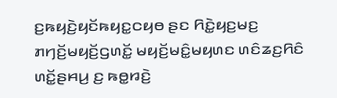ꤢ꤬ꤒꤟꤢꤧ꤬ꤟꤢꤩꤒꤟꤢ꤭ꤍꤟꤥ ꤔꤢ ꤖꤢꤧ꤭ꤟꤢ꤬ꤗꤢ꤬ ꤊꤚꤢꤩ꤬ꤗꤟꤢꤩ꤬ꤞꤛꤢꤩ꤭ ꤗꤟꤢꤩ꤬ꤗꤢꤨ꤭ꤗꤟꤛꤢ ꤛꤢꤨꤘꤢ꤬ꤖꤢꤨ ꤛꤢꤩ꤭ꤔꤌꤣ꤬ ꤢ꤬ ꤒꤥ꤭ꤙꤢꤧ꤬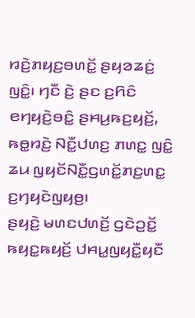ꤙꤢꤧ꤬ꤊꤟꤢ꤬ꤋꤛꤢꤩ꤭ ꤔꤟꤤꤘꤢꤦ꤬ ꤜꤢꤨ꤭꤯ ꤚꤢꤪ ꤢꤧ꤬ ꤔꤢ ꤢ꤬ꤖꤢꤨ ꤕꤚꤟꤢꤧ꤬ꤋꤢꤨ꤭ ꤔꤌꤣ꤬ꤒꤢ꤬ꤟꤢꤩ꤬, ꤒꤥ꤭ꤙꤢꤧ꤬ ꤡꤢꤪ꤭ꤓꤛꤢ꤬ ꤊꤛꤢ꤭ ꤜꤢꤨ꤭ ꤘꤣ ꤜꤟꤢꤩꤡꤢꤪ꤭ꤞꤛꤢꤩ꤭ꤊꤢ꤬ꤛꤢ꤭ ꤢ꤬ꤚꤟꤢꤧꤜꤟꤥ꤬꤯
ꤔꤟꤢꤧ꤬ ꤗꤛꤢꤓꤛꤢꤩ꤬ ꤞꤢꤧꤑꤢꤩ꤭ ꤒꤟꤢ꤭ꤒꤟꤢꤩ꤬ ꤓꤌꤣ꤭ꤜꤟꤢꤪ꤭ꤟꤢꤪ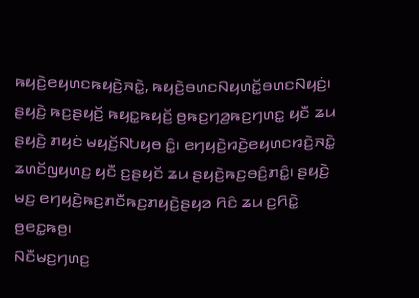ꤒꤟꤢꤧ꤬ꤕꤟꤛꤢꤒꤟꤢꤧ꤬ꤏꤢꤧ꤭, ꤒꤟꤢꤧ꤬ꤋꤛꤢꤡꤟꤛꤢꤩ꤭ꤋꤛꤢꤡꤟꤢꤦ꤬꤯ ꤔꤟꤢꤧ꤬ ꤒꤢ꤬ꤔꤟꤢꤩ꤬ ꤒꤟꤢ꤭ꤒꤟꤢꤩ꤬ ꤥ꤬ꤒꤢ꤬ꤚꤤ꤬ꤒꤢ꤬ꤚꤛꤢ꤭ ꤟꤢꤪ ꤘꤣ ꤔꤟꤢꤧ꤬ ꤊꤟꤢꤦ ꤗꤟꤢꤩ꤬ꤡꤝꤟꤥ ꤢꤨ꤭꤯ ꤕꤚꤟꤢꤧ꤬ꤙꤢꤧ꤬ꤕꤟꤛꤢꤙꤢꤧ꤬ꤏꤢꤧ꤭ ꤘꤛꤢꤩꤜꤟꤛꤢ꤬ ꤟꤢꤪ ꤢ꤬ꤔꤟꤢꤩ ꤘꤣ ꤔꤟꤢꤧ꤬ꤒꤢ꤬ꤋꤢꤨ꤬ꤊꤢꤨ꤭꤯ ꤔꤟꤢꤧ꤬ ꤗꤢ꤬ ꤕꤚꤟꤢꤧ꤬ꤒꤢ꤬ꤊꤢꤪꤒꤢ꤬ꤊꤟꤢꤧ꤬ꤔꤟꤤ ꤖꤢꤨ ꤘꤣ ꤢ꤬ꤖꤢꤧ꤭ ꤥ꤬ꤕꤢ꤭ꤒꤥ꤬꤯
ꤡꤢꤪꤗꤢ꤬ꤚꤛꤢ꤬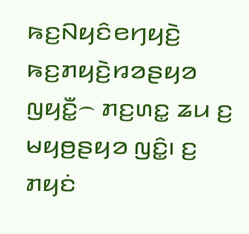ꤒꤢ꤬ꤡꤟꤢꤨꤕꤚꤟꤢꤧ꤬ ꤒꤢ꤬ꤊꤟꤢꤧ꤬ꤙꤤꤔꤟꤤ ꤜꤟꤢꤪ꤭꤮ ꤊꤢ꤬ꤛꤢ꤭ ꤘꤣ ꤢ꤬ ꤗꤟꤥ꤬ꤔꤟꤤ ꤜꤢꤨ꤭꤯ ꤢ꤬ ꤊꤟꤢꤦ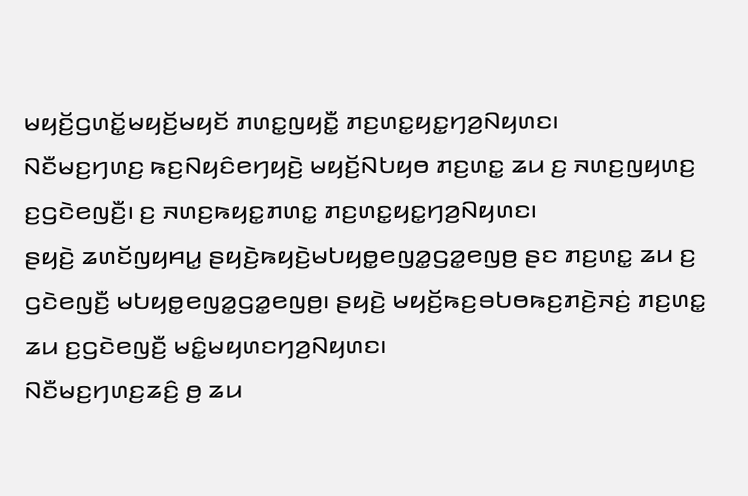ꤗꤟꤢꤩ꤬ꤞꤛꤢꤩ꤭ꤗꤟꤢꤩ꤬ꤗꤟꤢꤩ ꤊꤛꤢ꤭ꤜꤟꤢꤪ꤭ ꤊꤢ꤬ꤛꤢ꤭ꤟꤢ꤭ꤚꤤ꤬ꤡꤟꤛꤢ꤯
ꤡꤢꤪꤗꤢ꤬ꤚꤛꤢ꤬ ꤒꤢ꤬ꤡꤟꤢꤨꤕꤚꤟꤢꤧ꤬ ꤗꤟꤢꤩ꤬ꤡꤝꤟꤥ ꤊꤢ꤬ꤛꤢ꤭ ꤘꤣ ꤢ꤬ ꤏꤛꤢ꤬ꤜꤟꤛꤢ꤬ ꤢ꤬ꤞꤢꤧꤕꤜꤢꤪ꤬꤯ ꤢ꤬ ꤏꤛꤢ꤬ꤒꤟꤢ꤭ꤊꤛꤢ꤭ ꤊꤢ꤬ꤛꤢ꤭ꤟꤢ꤭ꤚꤤ꤬ꤡꤟꤛꤢ꤯
ꤔꤟꤢꤧ꤬ ꤘꤛꤢꤩꤜꤟꤌꤣ꤭ ꤔꤟꤢꤧ꤬ꤒꤟꤢꤧ꤬ꤗꤝꤟꤥ꤭ꤕꤜꤤ꤭ꤞꤤ꤭ꤕꤜꤥ꤬ ꤔꤢ ꤊꤢ꤬ꤛꤢ꤭ ꤘꤣ ꤢ꤬ ꤞꤢꤧꤕꤜꤢꤪ꤬ ꤗꤝꤟꤥ꤭ꤕꤜꤤ꤭ꤞꤤ꤭ꤕꤜꤥ꤬꤯ ꤔꤟꤢꤧ꤬ ꤗꤟꤢꤩ꤬ꤒꤢ꤬ꤋꤝꤥꤒꤢ꤬ꤊꤢꤧ꤬ꤏꤢꤦ꤬ ꤊꤢ꤬ꤛꤢ꤭ ꤘꤣ ꤢ꤬ꤞꤢꤧꤕꤜꤢꤪ꤬ ꤗꤢꤨ꤭ꤗꤟꤛꤢꤚꤤ꤬ꤡꤟꤛꤢ꤯
ꤡꤢꤪꤗꤢ꤬ꤚꤛꤢ꤬ꤘꤢꤨ꤬ ꤥ꤬ ꤘꤣ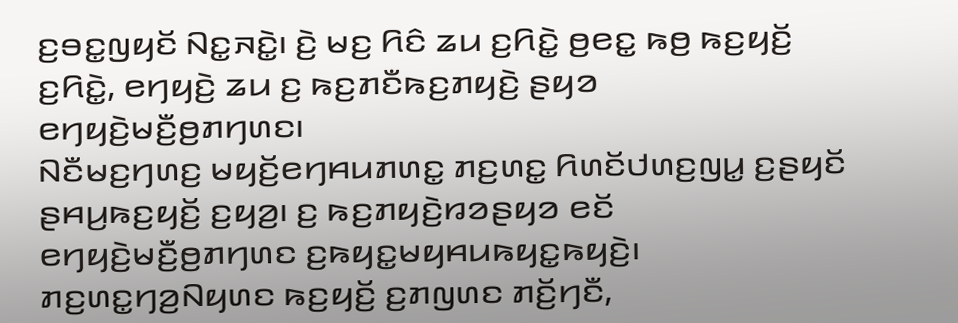ꤢ꤬ꤋꤢ꤭ꤜꤟꤢꤩ ꤡꤢ꤭ꤏꤢꤧ꤭꤯ ꤢꤧ꤬ ꤗꤢ꤬ ꤖꤢꤨ ꤘꤣ ꤢ꤬ꤖꤢꤧ꤭ ꤥ꤬ꤕꤢ꤭ ꤒꤥ꤬ ꤒꤢ꤬ꤟꤢꤩ꤬ ꤢ꤬ꤖꤢꤧ꤭, ꤕꤚꤟꤢꤧ꤬ ꤘꤣ ꤢ꤬ ꤒꤢ꤬ꤊꤢꤪꤒꤢ꤬ꤊꤟꤢꤧ꤬ ꤔꤟꤤ ꤕꤚꤟꤢꤧ꤬ꤗꤢꤪ꤬ꤥ꤬ꤊꤚꤛꤢ꤯
ꤡꤢꤪꤗꤢ꤬ꤚꤛꤢ꤬ ꤗꤟꤢꤩ꤬ꤕꤚꤌꤣꤊꤛꤢ꤭ ꤊꤢ꤬ꤛꤢ꤭ ꤖꤛꤢꤩꤓꤛꤢ꤬ꤜꤣ꤭ ꤢ꤬ꤔꤟꤢꤩ ꤔꤌꤣ꤬ꤒꤢ꤬ꤟꤢꤩ꤬ ꤢ꤬ꤟꤤ꤬꤯ ꤢ꤬ ꤒꤢ꤬ꤊꤟꤢꤧ꤬ꤙꤤꤔꤟꤤ ꤕꤢꤩ ꤕꤚꤟꤢꤧ꤬ꤗꤢꤪ꤬ꤥ꤬ꤊꤚꤛꤢ ꤢ꤬ꤒꤟꤢ꤭ꤗꤟꤌꤣꤒꤟꤢ꤭ꤒꤟꤢꤧ꤬꤯
ꤊꤢ꤬ꤛꤢ꤭ꤚꤤ꤬ꤡꤟꤛꤢ ꤒꤢ꤬ꤟꤢꤩ꤬ ꤢ꤬ꤊꤜꤛꤢ ꤊꤢꤩ꤬ꤚꤢꤪ,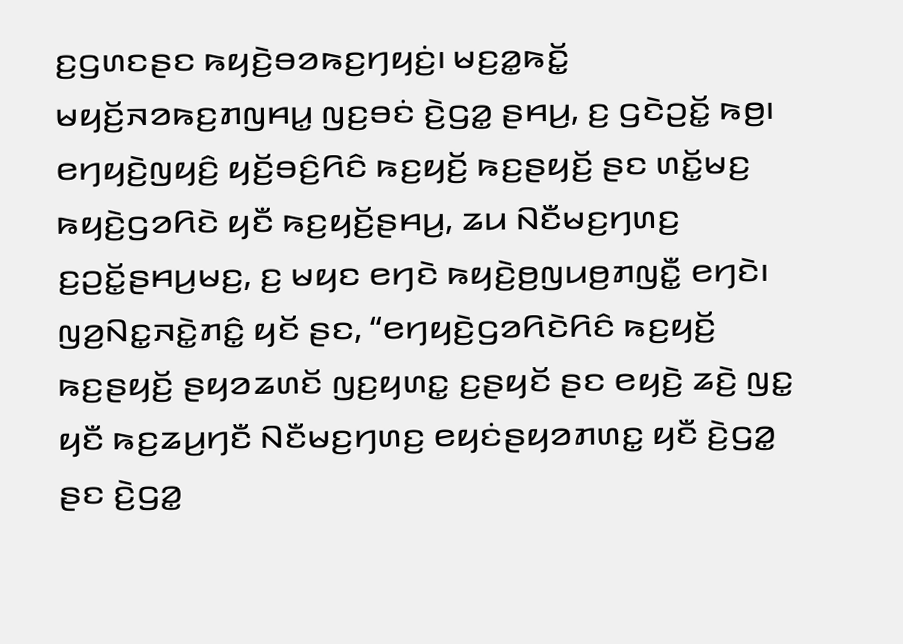ꤢ꤬ꤞꤛꤢꤔꤢ ꤒꤟꤢꤧ꤬ꤋꤤꤒꤢ꤬ꤚꤟꤢꤦ꤬꤯ ꤗꤢ꤬ꤤ꤭ꤒꤢꤩ꤭ ꤗꤟꤢꤩ꤬ꤏꤤꤒꤢ꤬ꤊꤜꤌꤣ꤭ ꤜꤢ꤬ꤋꤢꤦ ꤢꤧ꤬ꤞꤤ꤭ ꤔꤌꤣ꤬, ꤢ꤬ ꤞꤢꤧꤑꤢꤩ꤭ ꤒꤥ꤬꤯
ꤕꤚꤟꤢꤧ꤬ꤜꤟꤢꤨ꤬ ꤟꤢꤩ꤬ꤋꤢꤨ꤬ꤖꤢꤨ ꤒꤢ꤬ꤟꤢꤩ꤬ ꤒꤢ꤬ꤔꤟꤢꤩ꤬ ꤔꤢ ꤛꤢꤩ꤭ꤗꤢ꤬ ꤒꤟꤢꤧ꤬ꤞꤤꤖꤢꤧ ꤟꤢꤪ ꤒꤢ꤬ꤟꤢꤩ꤬ꤔꤌꤣ꤬, ꤘꤣ ꤡꤢꤪꤗꤢ꤬ꤚꤛꤢ꤬ ꤢ꤬ꤑꤢꤩ꤭ꤔꤌꤣ꤬ꤗꤢ꤬, ꤢ꤬ ꤗꤟꤢ ꤕꤚꤢꤧ ꤒꤟꤢꤧ꤬ꤥ꤬ꤜꤣꤥ꤬ꤊꤜꤢꤪ꤭ ꤕꤚꤢꤧ꤯ ꤜꤤ꤬ꤡꤢ꤭ꤏꤢꤧ꤭ꤊꤢꤨ꤭ ꤟꤢꤩ ꤔꤢ, “ꤕꤚꤟꤢꤧ꤬ꤞꤤꤖꤢꤧꤖꤢꤨ ꤒꤢ꤬ꤟꤢꤩ꤬ ꤒꤢ꤬ꤔꤟꤢꤩ꤬ ꤔꤟꤤꤘꤛꤢꤩ ꤜꤢ꤬ꤟꤛꤢ꤭ ꤢ꤬ꤔꤟꤢꤩ ꤔꤢ ꤕꤟꤢꤧ꤬ ꤘꤢꤧ꤬ ꤜꤢ꤭ ꤟꤢꤪ ꤒꤢ꤬ꤘꤣ꤬ꤚꤢꤪ ꤡꤢꤪꤗꤢ꤬ꤚꤛꤢ꤬ ꤕꤟꤢꤦꤔꤟꤤꤊꤛꤢ꤭ ꤟꤢꤪ ꤢꤧ꤬ꤞꤤ꤭ ꤔꤢ ꤢꤧ꤬ꤞꤤ꤭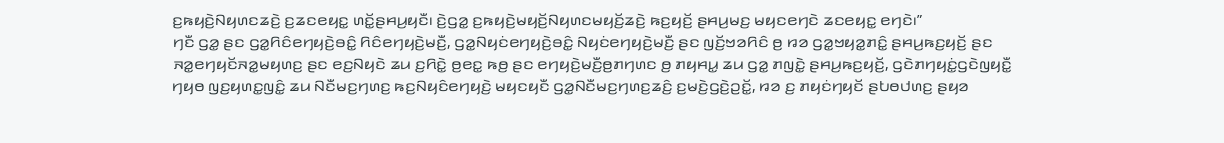ꤢ꤬ꤒꤟꤢꤧ꤬ꤡꤟꤛꤢꤘꤢꤧ꤬ ꤢ꤬ꤘꤢꤕꤟꤢ꤭ ꤛꤢꤩ꤭ꤔꤌꤣ꤬ꤟꤢꤪ꤯ ꤢꤧ꤬ꤞꤤ꤭ ꤢ꤬ꤒꤟꤢꤧ꤬ꤗꤟꤢꤩ꤬ꤡꤟꤛꤢꤗꤟꤢꤩ꤬ꤘꤢꤧ꤬ ꤒꤢ꤬ꤟꤢꤩ꤬ ꤔꤌꤣ꤬ꤗꤢ꤬ ꤗꤟꤢꤕꤚꤢꤧ ꤘꤢꤕꤟꤢ꤭ ꤕꤚꤢꤧ꤯”
ꤚꤢꤪ ꤞꤤ꤭ ꤔꤢ ꤞꤤ꤭ꤖꤢꤨꤕꤚꤟꤢꤧ꤬ꤋꤢꤨ꤭ ꤖꤢꤨꤕꤚꤟꤢꤧ꤬ꤗꤢꤪ꤬, ꤞꤤ꤭ꤡꤟꤢꤦꤕꤚꤟꤢꤧ꤬ꤋꤢꤨ꤭ ꤡꤟꤢꤦꤕꤚꤟꤢꤧ꤬ꤗꤢꤪ꤬ ꤔꤢ ꤜꤢꤩ꤬ꤠꤤꤖꤢꤨ ꤥ꤬ ꤙꤤ ꤞꤤ꤭ꤠꤟꤤ꤭ꤊꤢꤨ꤭ ꤔꤌꤣ꤬ꤒꤢ꤬ꤟꤢꤩ꤬ ꤔꤢ ꤏꤤ꤭ꤕꤚꤟꤢꤩꤏꤤ꤭ꤗꤟꤛꤢ꤬ ꤔꤢ ꤕꤢ꤬ꤡꤟꤢꤧ ꤘꤣ ꤢ꤬ꤖꤢꤧ꤭ ꤥ꤬ꤕꤢ꤭ ꤒꤥ꤬ ꤔꤢ ꤕꤚꤟꤢꤧ꤬ꤗꤢꤪ꤬ꤥ꤬ꤊꤚꤛꤢ ꤥ꤬ ꤊꤟꤌꤣ꤭ ꤘꤣ ꤞꤤ꤭ ꤊꤜꤢꤧ꤭ ꤔꤌꤣ꤬ꤒꤢ꤬ꤟꤢꤩ꤬, ꤞꤢꤧꤊꤚꤟꤢꤦ꤭ꤞꤢꤧꤜꤟꤢꤪ꤭ ꤚꤟꤥ ꤜꤢ꤬ꤟꤛꤢ꤭ꤜꤢꤨ꤭ ꤘꤣ ꤡꤢꤪꤗꤢ꤬ꤚꤛꤢ꤬ ꤒꤢ꤬ꤡꤟꤢꤨꤕꤚꤟꤢꤧ꤬ ꤗꤟꤢꤟꤢꤪ ꤞꤤ꤭ꤡꤢꤪꤗꤢ꤬ꤚꤛꤢ꤬ꤘꤢꤨ꤬ ꤢ꤬ꤗꤢꤧ꤬ꤞꤢꤧ꤬ꤑꤢꤩ꤭, ꤙꤤ ꤢ꤬ ꤊꤟꤢꤦꤚꤟꤢꤩ ꤔꤝꤥꤓꤛꤢ꤬ ꤔꤟꤤ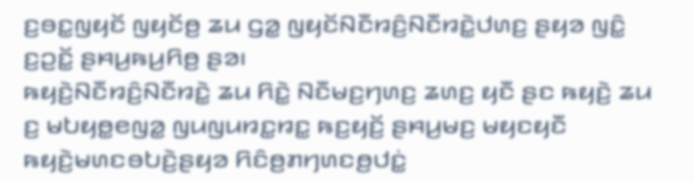ꤢ꤬ꤋꤢ꤭ꤜꤟꤢꤩ ꤜꤟꤢꤩꤥ꤬ ꤘꤣ ꤞꤤ꤭ ꤜꤟꤢꤩꤡꤢꤪꤙꤢꤨ꤬ꤡꤢꤪꤙꤢꤧ꤭ꤓꤛꤢ꤬ ꤔꤟꤤ ꤜꤢꤨ꤭ ꤢ꤬ꤑꤢꤩ꤭ ꤔꤌꤣ꤬ꤒꤣ꤬ꤖꤥ꤬ ꤔꤤ꤯
ꤒꤟꤢꤧ꤬ꤡꤢꤪꤙꤢꤨ꤬ꤡꤢꤪꤙꤢꤧ꤭ ꤘꤣ ꤖꤢꤧ꤭ ꤡꤢꤪꤗꤢ꤬ꤚꤛꤢ꤬ ꤘꤛꤢ꤬ ꤟꤢꤪ ꤔꤢ ꤒꤟꤢꤧ꤬ ꤘꤣ ꤢ꤬ ꤗꤝꤟꤥ꤭ꤕꤜꤤ꤭ ꤜꤣꤜꤣꤙꤢ꤭ꤙꤢ꤭ ꤒꤢ꤬ꤟꤢꤩ꤬ ꤔꤌꤣ꤬ꤗꤢ꤬ ꤗꤟꤢꤟꤢꤪ ꤒꤟꤢꤧ꤬ꤗꤛꤢꤋꤝꤢꤧ꤬ꤔꤟꤤ ꤖꤢꤨꤥ꤬ꤊꤚꤛꤢꤥ꤬ꤓꤢꤦ꤭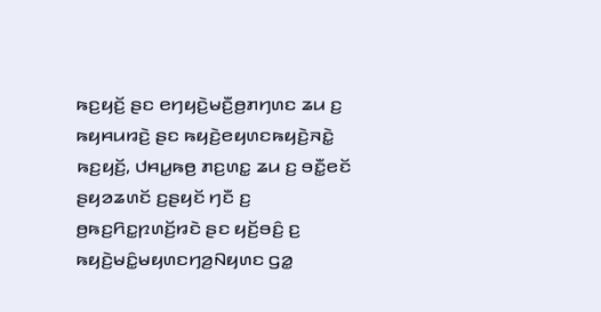ꤒꤢ꤬ꤟꤢꤩ꤬ ꤔꤢ ꤕꤚꤟꤢꤧ꤬ꤗꤢꤪ꤬ꤥ꤬ꤊꤚꤛꤢ ꤘꤣ ꤢ꤬ ꤒꤟꤌꤣꤙꤢꤧ꤬ ꤔꤢ ꤒꤟꤢꤧ꤬ꤕꤟꤛꤢꤒꤟꤢꤧ꤬ꤏꤢꤧ꤭ ꤒꤢ꤬ꤟꤢꤩ꤬, ꤓꤌꤣ꤭ꤒꤥ꤬ ꤊꤢ꤬ꤛꤢ꤭ ꤘꤣ ꤢ꤬ ꤋꤢꤪ꤭ꤕꤢꤩ ꤔꤟꤤꤘꤛꤢꤩ ꤢ꤬ꤔꤟꤢꤩ ꤚꤢꤪ ꤢ꤬ ꤥ꤬ꤒꤢ꤬ꤖꤢ꤭ꤐꤛꤢꤩ꤬ꤙꤢꤧ ꤔꤢ ꤟꤢꤩ꤬ꤋꤢꤨ꤬ ꤢ꤬ ꤒꤟꤢꤧ꤬ꤗꤢꤨ꤭ꤗꤟꤛꤢꤚꤤ꤬ꤡꤟꤛꤢ ꤞꤤ꤭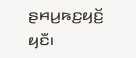ꤔꤌꤣ꤬ꤒꤢ꤬ꤟꤢꤩ꤬ ꤟꤢꤪ꤯